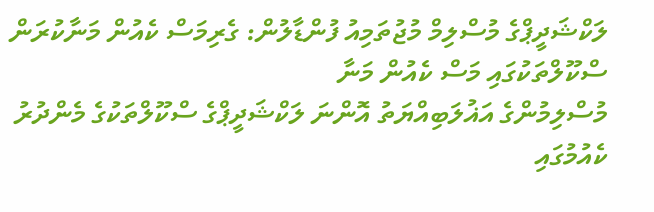ލަކްޝަދީޕްގެ މުސްލިމް މުޖުތަމިއު ފުންޑާލުން: ގެރިމަސް ކެއުން މަނާކުރަން ސްކޫލްތަކުގައި މަސް ކެއުން މަނާ
މުސްލިމުންގެ އަޣުލަބިއްޔަތު އޮންނަ ލަކްޝަދީޕްގެ ސްކޫލްތަކުގެ މެންދުރު ކެއުމުގައި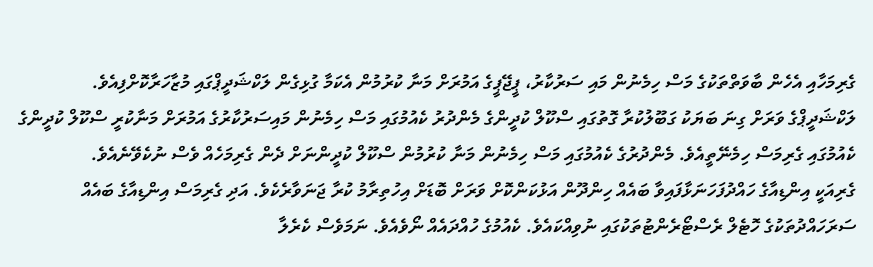ގެރިމަހާއި އެހެން ބާވަތްތަކުގެ މަސް ހިމެނުން މައި ސަރުކާރު، ޕީޖޭޕީގެ އަމުރަށް މަނާ ކުރުމުން އެކަމާ ގުޅިގެން ލަކްޝަދީޕްގައި މުޒާހަރާކޮށްފިއެވެ.
ލަކްޝަދީޕްގެ ވަރަށް ގިނަ ބަޔަކު ގަބޫލުކުރާ ގޮތުގައި ސްކޫލް ކުދީންގެ މެންދުރު ކެއުމުގައި މަސް ހިމެނުން މައިސަރުކާރުގެ އަމުރަށް މަނާކުރީ ސްކޫލް ކުދީންގެ ކެއުމުގައި ގެރިމަސް ހިމެނޭތީއެވެ. މެންދުރުގެ ކެއުމުގައި މަސް ހިމެނުން މަނާ ކުރުމުން ސްކޫލް ކުދީންނަށް ދެން ގެރިމަހެއް ވެސް ނުކެވޭނެއެވެ.
ގެރިއަކީ އިންޑިއާގެ ހައްދުފަހަނަޅާފައިވާ ބައެއް ހިންދޫން އަޅުކަންކޮށް ވަރަށް ބޮޑަށް އިހުތިރާމު ކުރާ ޖަނަވާރެކެވެ. އަދި ގެރިމަސް އިންޑިއާގެ ބައެއް ސަރަހައްދުތަކުގެ ހޮޓެލް ރެސްޓޯރެންޓުތަކުގައި ނުވިއްކައެވެ. ކެއުމުގެ ހުއްދައެއް ނޯވެއެވެ. ނަމަވެސް ކެރެލާ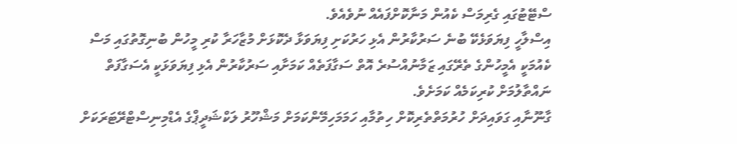ސްޓޭޓުގައި ގެރިމަސް ކެއުން މަނާކޮށްފައެއް ނުވެއެވެ.
އިސްލާހީ ފިޔަވަޅެކޭ ބުނެ ސަރުކާރުން އެޅި ހަރުކަށި ފިޔަވަޅާ ދެކޮޅަށް މުޒާހަރާ ކުރި މީހުން ބުނިގޮތުގައި މަސް ކެއުމަކީ އެމީހުންގެ ތެރޭގައި ޒަމާނުއްސުރެ އޮތް ސަގާފަތެއް ކަމަށާއި ސަރުކާރުން އެޅި ފިޔަވަޅަކީ އެސަގާފަތް ނައްތާލުމަށް ކުރިކަމެއް ކަމަށެވެ.
ގާނޫނާއި ގަވައިދަށް ހުރުމަތްތެރިކޮށް ހިތުމާއި ހަމަމަހިމޭންކަމަށް މަޝްހޫރު ލަކްޝަދީޕްގެ އެޑްމިނިސްޓްރޭޓަރަކަށް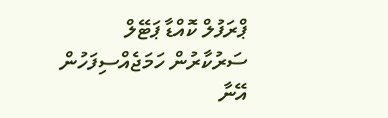ޕްރަފުލް ކޮއްޑާ ޕަޓޭލް ސަރުކާރުން ހަމަޖެއްސިފަހުން އޭނާ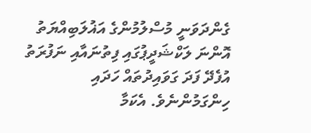ގެންދަވަނީ މުސްލުމުންގެ އަޣުލަބިއްޔަތު އޮންނަ ލަކްޝަދީޕުގައި ފިތުނައާއި ނަފުރަތު އުފެދޭ ފަދަ ގަވައިދުތައް ހަދައި ހިންގަމުންނެވެ. އެކަމާ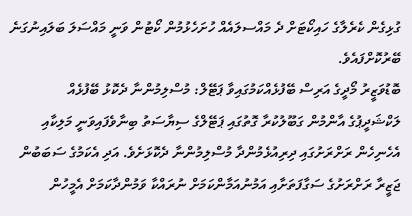ގުޅިގެން ކެރެލާގެ ހައިކޯޓަށް ދެ މައްސލައެއް ހުށަހެޅުމުން ކޯޓުން ވަނީ މައްސަލަ ބަލައިނުގަނެ ބޭރުކޮށްފައެވެ.
ބޮޑުވަޒީރު މޯދީގެ އަރިސް ބޭފުޅެއްކަމުގައިވާ ޕަޓޭލް: މުސްލިމުންނާ ދެކޮޅު ބޭފުޅެއް
ލަކްޝަދީޕުގެ އާންމުން ގަބޫލުކުރާ ގޮތުގައި ޕަޓޭލްގެ ސިޔާސަތު ބިނާވެފައިވަނީ މަލިކާއި އެހެނިހެން ރަށްރަށުގައި ދިރިއުޅެމުންދާ މުސްލިމުންނާ ދެކޮޅަށެވެ. އަދި އެކަމުގެ ސަބަބުން ޖަޒީރާ ރަށްރަށުގެ ސަގާފަތަށާއި އަމުނުއަމާންކަމަށް ނުރައްކާ ވަމުންދާކަމަށް އެމީހުން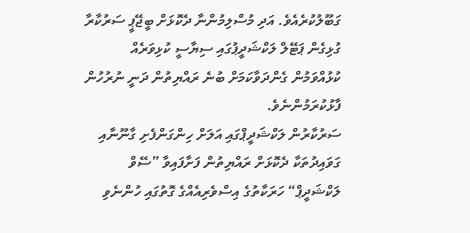ގަބޫލުކުރެއެވެ. އަދި މުސްލިމުންނާ ދެކޮޅަށް ބީޖޭޕީ ސަރުކާރާ ގުޅިގެން ޕަޓޭލް ލަކްޝަދީޕުގައި ސިޔާސީ ކުޅިވަރެއް ކުޅުއްވަމުން ގެންދަވާކަމަށް ބުނެ ރައްޔިތުން ދަނީ ނުރުހުން ފާޅުކުރަމުންނެވެ.
ސަރުކާރުން ލަކްޝަދީޕްގައި އަލަށް ހިންގަންފެށި ގާނޫނާއި ގަވައިދުތަކާ ދެކޮޅަށް ރައްޔިތުން ފަށާފައިވާ ”ސޭވް ލަކްޝަދީޕް“ ހަރަކާތުގެ އިސްވެރިއެއްގެ ގޮތުގައި ހުންނެވި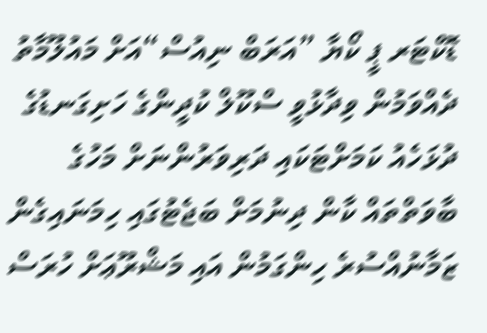ޑޮކްޓަރ ޕީ ކޯޔާ ”އަރަބް ނިއުސް“އަށް މައުލޫމާތު ދެއްވަމުން ވިދާޅުވީ ސްކޫލް ކުދީންގެ ހަށިގަނޑުގެ ދުޅަހެއު ކަމަށްޓަކައި ދަރިވަރުންނަށް މަހުގެ ބާވަތްތައް ކާން ދިނުމަށް ބަޖެޓުގައި ހިމަނައިގެން ޒަމާނުއްސުރެ ހިންގަމުން އައި މަޝްރޫޢަށް ހުރަސް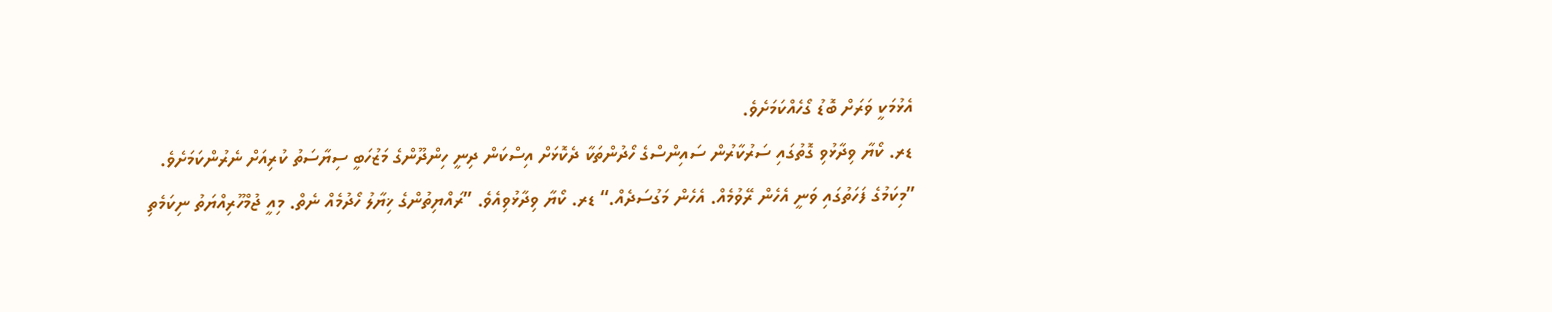އެޅުމަކީ ވަރަށް ބޮޑު ގޯހެއްކަމަށެވެ.
ޑރ. ކޯޔާ ވިދާޅުވި ގޮތުގައި ސަރުކާރުން ސައިންސްގެ ހޯދުންތަކާ ދެކޮޅަށް އިސްކަން ދިނީ ހިންދޫންގެ މަޒުހަބީ ސިޔާސަތު ކުރިއަށް ނެރުންކަމަށެވެ.
”މިކަމުގެ ފަހަތުގައި ވަނީ އެހެން ރޭވުމެއް. އެހެން މަގުސަދެއް.“ ޑރ. ކޯޔާ ވިދާޅުވިއެވެ. ”ރައްޔިތުންގެ ޚިޔާލު ހޯދުމެއް ނެތް. މިއީ ޖުމްހޫރިއްޔަތު ނިކަމެތި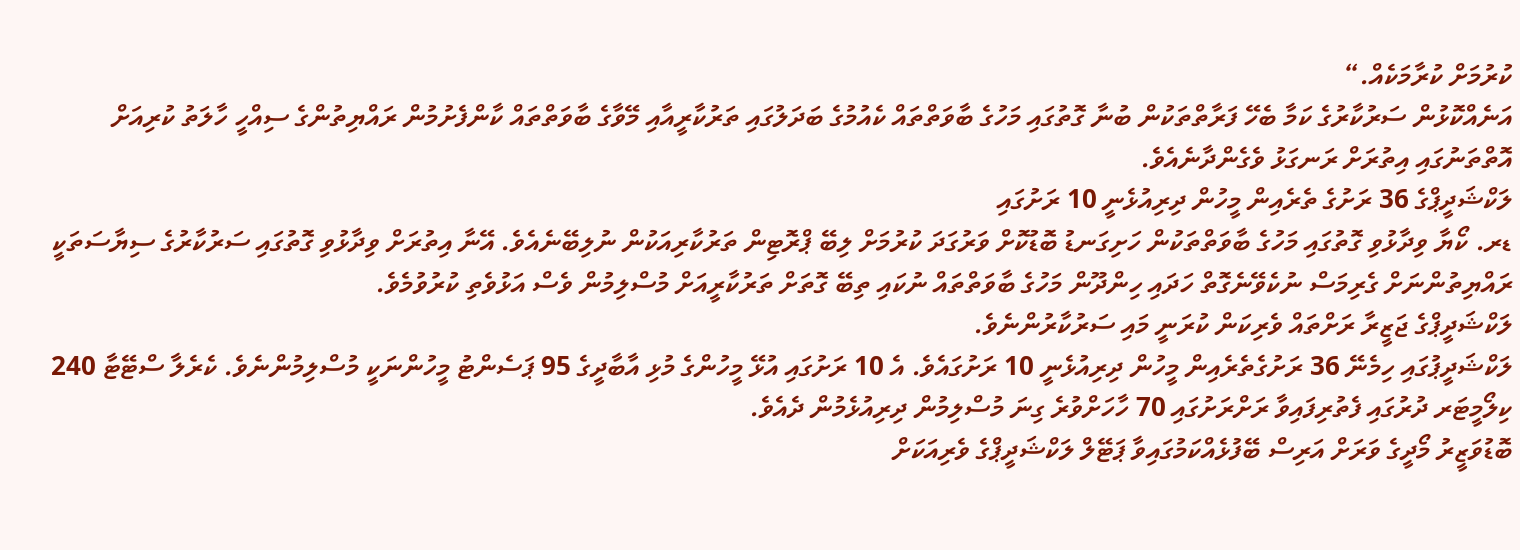ކުރުމަށް ކުރާމަކެއް.“
އަނެއްކޮޅުން ސަރުކާރުގެ ކަމާ ބެހޭ ފަރާތްތަކުން ބުނާ ގޮތުގައި މަހުގެ ބާވަތްތައް ކެއުމުގެ ބަދަލުގައި ތަރުކާރީއާއި މޭވާގެ ބާވަތްތައް ކާންފެށުމުން ރައްޔިތުންގެ ސިއްހީ ހާލަތު ކުރިއަށް އޮތްތަނުގައި އިތުރަށް ރަނގަޅު ވެގެންދާނެއެވެ.
ލަކްޝަދީޕްގެ 36 ރަށުގެ ތެރެއިން މީހުން ދިރިއުޅެނީ 10 ރަށުގައި
ޑރ. ކޯޔާ ވިދާޅުވި ގޮތުގައި މަހުގެ ބާވަތްތަކުން ހަށިގަނޑު ބޮޑުކޮށް ވަރުގަދަ ކުރުމަށް ލިބޭ ޕްރޮޓިން ތަރުކާރިއަކުން ނުލިބޭނެއެވެ. އޭނާ އިތުރަށް ވިދާޅުވި ގޮތުގައި ސަރުކާރުގެ ސިޔާސަތަކީ ރައްޔިތުންނަށް ގެރިމަސް ނުކެވޭނެގޮތް ހަދައި ހިންދޫން މަހުގެ ބާވަތްތައް ނުކައި ތިބޭ ގޮތަށް ތަރުކާރީއަށް މުސްލިމުން ވެސް އަޅުވެތި ކުރުވުމެވެ.
ލަކްޝަދީޕްގެ ޖަޒީރާ ރަށްތައް ވެރިކަން ކުރަނީ މައި ސަރުކާރުންނެވެ.
ލަކްޝަދީޕުގައި ހިމެނޭ 36 ރަށުގެތެރެއިން މީހުން ދިރިއުޅެނީ 10 ރަށުގައެވެ. އެ 10 ރަށުގައި އުޅޭ މީހުންގެ މުޅި އާބާދީގެ 95 ޕަސެންޓު މީހުންނަކީ މުސްލިމުންނެވެ. ކެރެލާ ސްޓޭޓާ 240 ކިލޯމީޓަރ ދުރުގައި ފެތުރިފައިވާ ރަށްރަށުގައި 70 ހާހަށްވުރެ ގިނަ މުސްލިމުން ދިރިއުޅެމުން ދެއެވެ.
ބޮޑުވަޒީރު މޯދީގެ ވަރަށް އަރިސް ބޭފުޅެއްކަމުގައިވާ ޕަޓޭލް ލަކްޝަދީޕްގެ ވެރިއަކަށް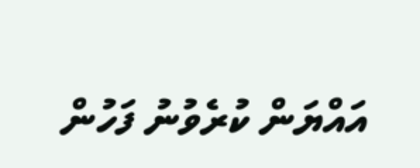އައްޔަން ކުރެވުނު ފަހުން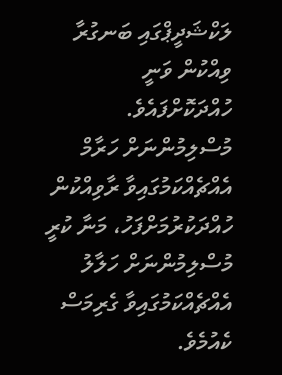ލަކްޝަދީޕްގައި ބަނގުރާ ވިއްކުން ވަނީ ހުއްދަކޮށްފައެވެ. މުސްލިމުންނަށް ހަރާމް އެއްޗެއްކަމުގައިވާ ރާވިއްކުން ހުއްދަކުރުމަށްފަހު، މަނާ ކުރީ މުސްލިމުންނަށް ހަލާލު އެއްޗެއްކަމުގައިވާ ގެރިމަސް ކެއުމެވެ.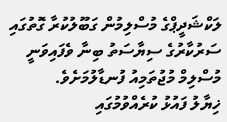ލަކްޝަދީޕްގެ މުސްލިމުން ގަބޫލުކުރާ ގޮތުގައި ސަރުކާރުގެ ސިޔާސަތު ބިނާ ވެފައިވަނީ މުސްލިމް މުޖުތަމިއު ފުނޑާލުމަށެވެ.
ޚިޔާލު ފައުޅު ކުރެއްވުމުގައި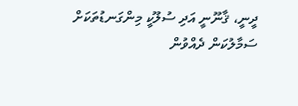ދީނީ، ޤާނޫނީ އަދި ސުލޫކީ މިންގަނޑުތަކަށް ސަމާލުކަން ދެއްވުން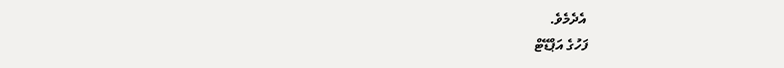އެދެމެވެ.
ފަހުގެ އަޕްޑޭޓް